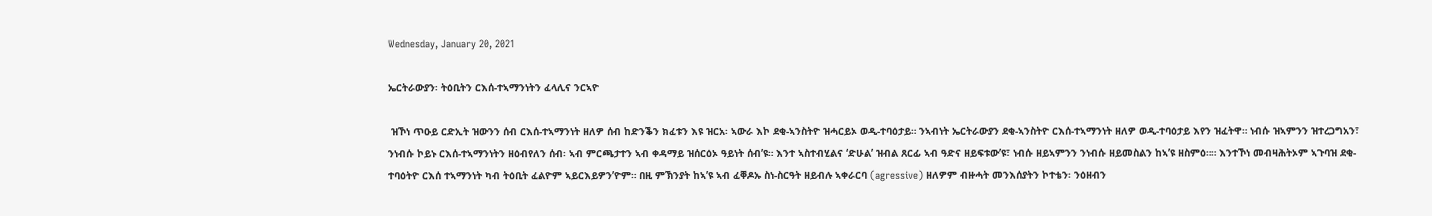Wednesday, January 20, 2021

ኤርትራውያን፡ ትዕቢትን ርእሰ-ተኣማንነትን ፈላሊና ንርኣዮ

 ዝኾነ ጥዑይ ርድኢት ዝውንን ሰብ ርእሰ-ተኣማንነት ዘለዎ ሰብ ከድንቕን ክፈቱን እዩ ዝርአ፡ ኣውራ እኮ ደቂ-ኣንስትዮ ዝሓርይኦ ወዲ-ተባዕታይ። ንኣብነት ኤርትራውያን ደቂ-ኣንስትዮ ርእሰ-ተኣማንነት ዘለዎ ወዲ-ተባዕታይ እየን ዝፈትዋ። ነብሱ ዝኣምንን ዝተረጋግአን፣ ንነብሱ ኮይኑ ርእሰ-ተኣማንነትን ዘዕብየለን ሰብ፡ ኣብ ምርጫታተን ኣብ ቀዳማይ ዝሰርዕኦ ዓይነት ሰብ’ዩ። እንተ ኣስተብሂልና ‘ድሁል’ ዝብል ጸርፊ ኣብ ዓድና ዘይፍቱው’ዩ፣ ነብሱ ዘይኣምንን ንነብሱ ዘይመስልን ከኣ’ዩ ዘስምዕ።። እንተኾነ መብዛሕትኦም ኣጉባዝ ደቂ-ተባዕትዮ ርእሰ ተኣማንነት ካብ ትዕቢት ፈልዮም ኣይርእይዎን’ዮም። በዚ ምኽንያት ከኣ’ዩ ኣብ ፈቐዶኡ ስነ-ስርዓት ዘይብሉ ኣቀራርባ (agressive) ዘለዎም ብዙሓት መንእሰያትን ኮተቴን፡ ንዕዘብን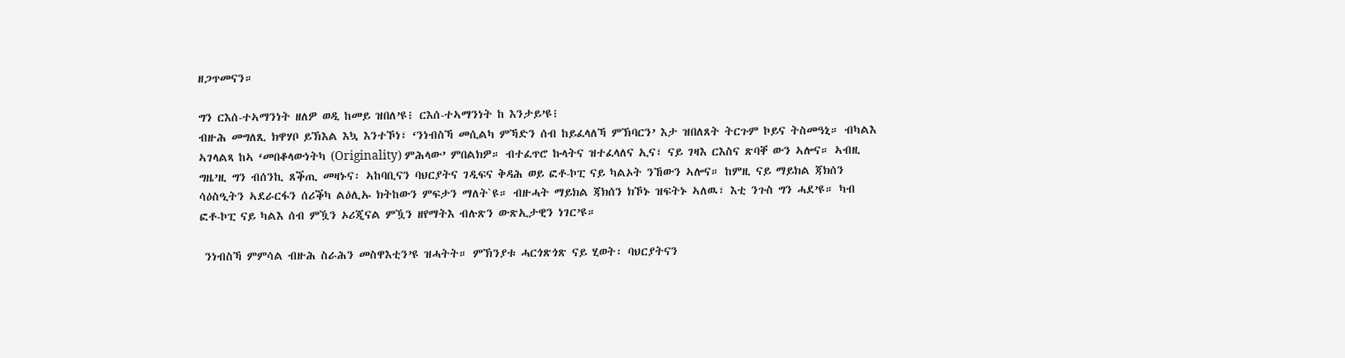ዘጋጥመናን።

ግን ርእሰ-ተኣማንነት ዘለዎ ወዲ ከመይ ዝበለ’ዩ፧ ርእሰ-ተኣማንነት ከ እንታይ’ዩ፧
ብዙሕ መግለጺ ክዋሃቦ ይኽእል እኳ እንተኾነ፣ ‘ንነብስኻ መሲልካ ምኻድን ሰብ ከይፈላለኻ ምኽባርን’ እታ ዝበለጸት ትርጉም ኮይና ትስመዓኒ። ብካልእ ኣገላልጻ ከኣ ‘መበቆላውነትካ (Originality) ምሕላው’ ምበልክዎ። ብተፈጥሮ ኩላትና ዝተፈላለና ኢና፣ ናይ ገዛእ ርእስና ጽባቐ ውን ኣሎና። ኣብዚ ግዜ’ዚ ግን ብሰንኪ ጸቕጢ መዛኑና፡ ኣከባቢናን ባህርያትና ገዲፍና ቅዳሕ ወይ ፎቶ-ኮፒ ናይ ካልኦት ንኸውን ኣሎና። ከምዚ ናይ ማይክል ጃክሰን ሳዕስዒትን ኣደራርፋን ሰሪቕካ ልዕሊኡ ክትከውን ምፍታን ማለት`ዩ። ብዙሓት ማይክል ጃክሰን ክኾኑ ዝፍትኑ ኣለዉ፣ እቲ ንጉስ ግን ሓደ’ዩ። ካብ ፎቶ-ኮፒ ናይ ካልእ ሰብ ምዃን ኦሪጂናል ምዃን ዘየማትእ ብሉጽን ውጽኢታዊን ነገር’ዩ።

 ንነብስኻ ምምሳል ብዙሕ ስራሕን መስዋእቲን’ዩ ዝሓትት። ምኽንያቱ ሓርጎጽጎጽ ናይ ሂወት፡ ባህርያትናን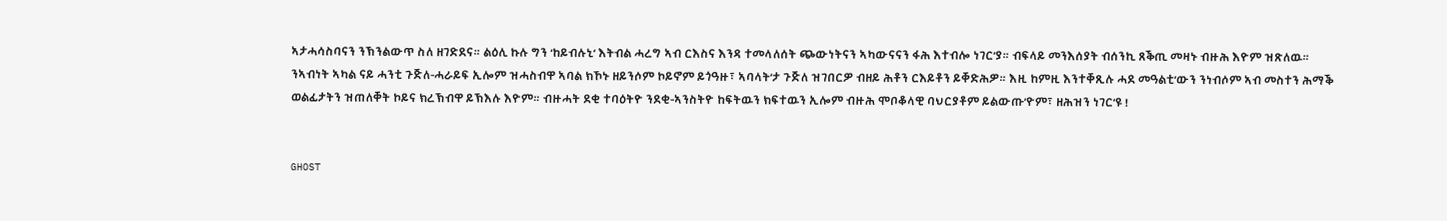ኣታሓሳስባናን ንኽንልውጥ ስለ ዘገድደና። ልዕሊ ኩሉ ግን ‘ከይብሉኒ’ እትብል ሓረግ ኣብ ርእስና እንዳ ተመላለሰት ጭውነትናን ኣካውናናን ፋሕ እተብሎ ነገር’ያ። ብፍላይ መንእሰያት ብሰንኪ ጸቕጢ መዛኑ ብዙሕ እዮም ዝጽለዉ። ንኣብነት ኣካል ናይ ሓንቲ ጉጅለ-ሓራይፍ ኢሎም ዝሓስብዋ ኣባል ክኾኑ ዘይንሶም ኮይኖም ይጎዓዙ፣ ኣባላት’ታ ጉጅለ ዝገበርዎ ብዘይ ሕቶን ርእይቶን ይቐድሕዎ። እዚ ከምዚ እንተቐጺሉ ሓደ መዓልቲ’ውን ንነብሶም ኣብ መስተን ሕማቕ ወልፊታትን ዝጠለቐት ኮይና ክረኽብዋ ይኽእሉ እዮም። ብዙሓት ደቂ ተባዕትዮ ንደቂ-ኣንስትዮ ከፍትዉን ክፍተዉን ኢሎም ብዙሕ ሞቦቆላዊ ባህርያቶም ይልውጡ’ዮም፣ ዘሕዝን ነገር’ዩ !


GHOST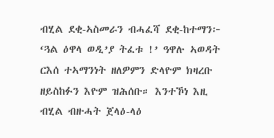ብሂል ደቂ-ኣስመራን ብሓፈሻ ደቂ-ከተማን፦ ‘ጓል ዕዋላ ወዲ’ያ ትፈቱ !’ ዓዋሉ ኣወዳት ርእሰ ተኣማንነት ዘለዎምን ድላዮም ክዛረቡ ዘይስከፉን እዮም ዝሕሰቡ። እንተኾነ እዚ ብሂል ብዙሓት ጀላዕ-ላዕ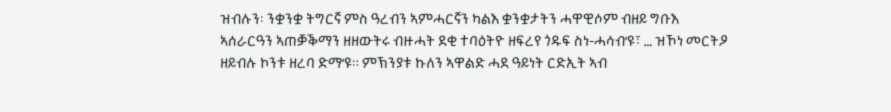ዝብሉን፡ ንቋንቋ ትግርኛ ምስ ዓረብን ኣምሓርኛን ካልእ ቋንቋታትን ሓዋዊሶም ብዘይ ግቡእ ኣሰራርዓን ኣጠቓቕማን ዘዘውትሩ ብዙሓት ደቂ ተባዕትዮ ዘፍረየ ጎዱፍ ስነ-ሓሳብ’ዩ፣ … ዝኾነ መርትዖ ዘይብሉ ኮንቱ ዘረባ ድማ’ዩ። ምኽንያቱ ኩለን ኣዋልድ ሓደ ዓይነት ርድኢት ኣብ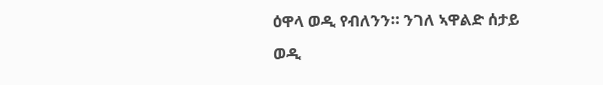ዕዋላ ወዲ የብለንን። ንገለ ኣዋልድ ሰታይ ወዲ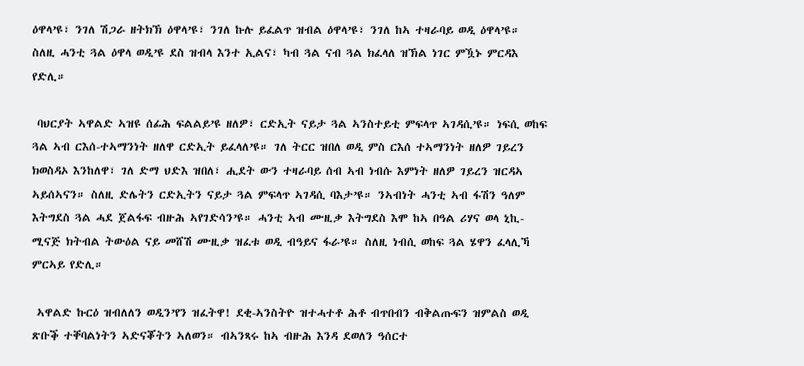ዕዋላ’ዩ፣ ንገለ ሽጋራ ዘትክኽ ዕዋላ’ዩ፣ ንገለ ኩሉ ይፈልጥ ዝብል ዕዋላ’ዩ፣ ንገለ ከኣ ተዛራባይ ወዲ ዕዋላ’ዩ። ስለዚ ሓንቲ ጓል ዕዋላ ወዲ’ዩ ደስ ዝብላ እንተ ኢልና፣ ካብ ጓል ናብ ጓል ክፈላለ ዝኽል ነገር ምዃኑ ምርዳእ የድሊ።

 ባህርያት ኣዋልድ ኣዝዩ ሰፊሕ ፍልልይ’ዩ ዘለዎ፣ ርድኢት ናይታ ጓል ኣንስተይቲ ምፍላጥ ኣገዳሲ’ዩ። ነፍሲ ወከፍ ጓል ኣብ ርእሰ-ተኣማንነት ዘለዋ ርድኢት ይፈላለ’ዩ። ገለ ትርር ዝበለ ወዲ ምስ ርእሰ ተኣማንነት ዘለዎ ገይረን ክወስዳኦ እንከለዋ፣ ገለ ድማ ህድእ ዝበለ፣ ሒደት ውን ተዛራባይ ሰብ ኣብ ነብሱ እምነት ዘለዎ ገይረን ዝርዳኣ ኣይሰኣናን። ስለዚ ድሌትን ርድኢትን ናይታ ጓል ምፍላጥ ኣገዳሲ ባእታ’ዩ። ንኣብነት ሓንቲ ኣብ ፋሽን ዓለም እትግደስ ጓል ሓደ ጀልፋፍ ብዙሕ ኣየገድሳን’ዩ። ሓንቲ ኣብ ሙዚቃ እትግደስ እሞ ከኣ በዓል ሪሃና ወላ ኒኪ-ሚናጅ ክትብል ትውዕል ናይ መሸሽ ሙዚቃ ዝፈቱ ወዲ ብዓይና ፋራ’ዩ። ስለዚ ነብሲ ወከፍ ጓል ሄዋን ፈላሊኻ ምርኣይ የድሊ።

 ኣዋልድ ኩርዕ ዝብለለን ወዲን’የን ዝፈትዋ! ደቂ-ኣንስትዮ ዝተሓተቶ ሕቶ ብጥበብን ብቅልጡፍን ዝምልስ ወዲ ጽቡቕ ተቐባልነትን ኣድናቖትን ኣለወን። ብኣንጻሩ ከኣ ብዙሕ እንዳ ደወለን ዓሰርተ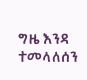ግዜ እንዳ ተመላለሰን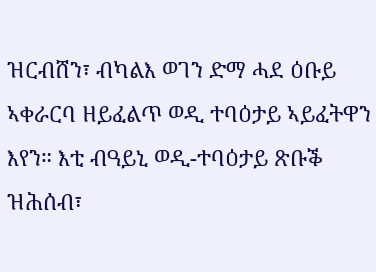ዝርብሸን፣ ብካልእ ወገን ድማ ሓደ ዕቡይ ኣቀራርባ ዘይፈልጥ ወዲ ተባዕታይ ኣይፈትዋን እየን። እቲ ብዓይኒ ወዲ-ተባዕታይ ጽቡቕ ዝሕሰብ፣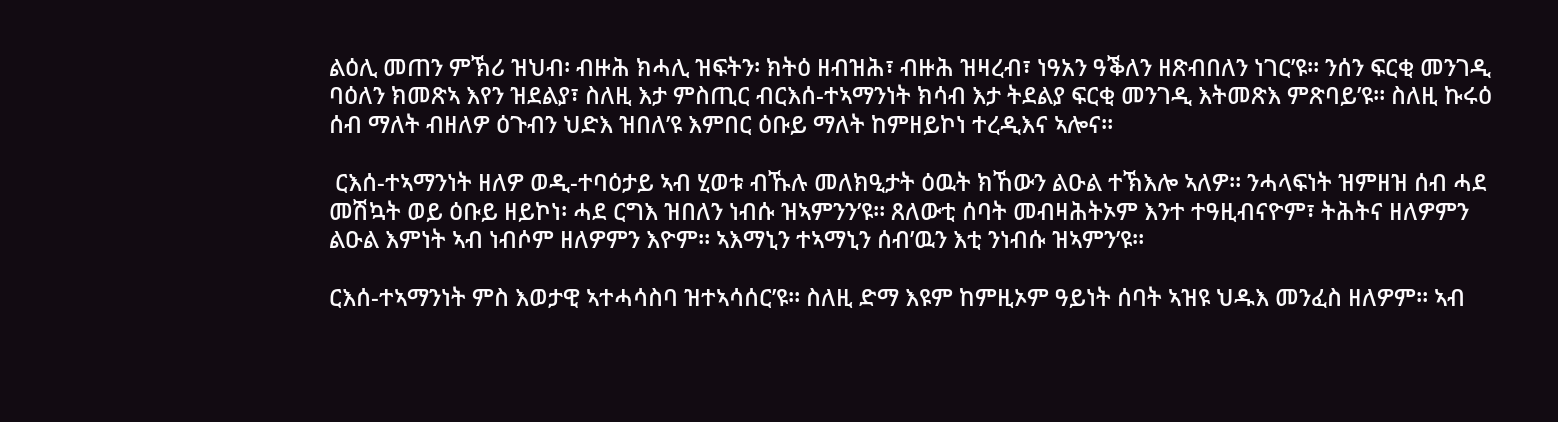ልዕሊ መጠን ምኽሪ ዝህብ፡ ብዙሕ ክሓሊ ዝፍትን፡ ክትዕ ዘብዝሕ፣ ብዙሕ ዝዛረብ፣ ነዓአን ዓቕለን ዘጽብበለን ነገር’ዩ። ንሰን ፍርቂ መንገዲ ባዕለን ክመጽኣ እየን ዝደልያ፣ ስለዚ እታ ምስጢር ብርእሰ-ተኣማንነት ክሳብ እታ ትደልያ ፍርቂ መንገዲ እትመጽእ ምጽባይ’ዩ። ስለዚ ኩሩዕ ሰብ ማለት ብዘለዎ ዕጉብን ህድእ ዝበለ’ዩ እምበር ዕቡይ ማለት ከምዘይኮነ ተረዲእና ኣሎና።

 ርእሰ-ተኣማንነት ዘለዎ ወዲ-ተባዕታይ ኣብ ሂወቱ ብኹሉ መለክዒታት ዕዉት ክኸውን ልዑል ተኽእሎ ኣለዎ። ንሓላፍነት ዝምዘዝ ሰብ ሓደ መሽኳት ወይ ዕቡይ ዘይኮነ፡ ሓደ ርግእ ዝበለን ነብሱ ዝኣምንን’ዩ። ጸለውቲ ሰባት መብዛሕትኦም እንተ ተዓዚብናዮም፣ ትሕትና ዘለዎምን ልዑል እምነት ኣብ ነብሶም ዘለዎምን እዮም። ኣእማኒን ተኣማኒን ሰብ’ዉን እቲ ንነብሱ ዝኣምን’ዩ።

ርእሰ-ተኣማንነት ምስ እወታዊ ኣተሓሳስባ ዝተኣሳሰር’ዩ። ስለዚ ድማ እዩም ከምዚኦም ዓይነት ሰባት ኣዝዩ ህዱእ መንፈስ ዘለዎም። ኣብ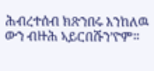ሕብረተሰብ ክጽንበሩ እንከለዉ ውን ብዙሕ ኣይርበሹን’ዮም።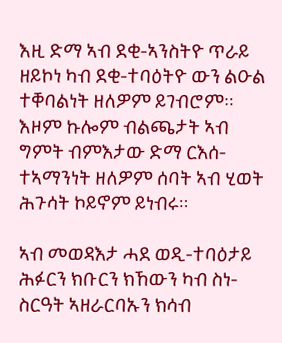እዚ ድማ ኣብ ደቂ-ኣንስትዮ ጥራይ ዘይኮነ ካብ ደቂ-ተባዕትዮ ውን ልዑል ተቐባልነት ዘለዎም ይገብሮም። እዞም ኩሎም ብልጫታት ኣብ ግምት ብምእታው ድማ ርእሰ-ተኣማንነት ዘለዎም ሰባት ኣብ ሂወት ሕጉሳት ኮይኖም ይነብሩ።

ኣብ መወዳእታ ሓደ ወዲ-ተባዕታይ ሕፉርን ክቡርን ክኸውን ካብ ስነ-ስርዓት ኣዘራርባኡን ክሳብ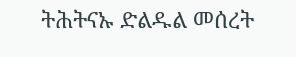ትሕትናኡ ድልዱል መሰረት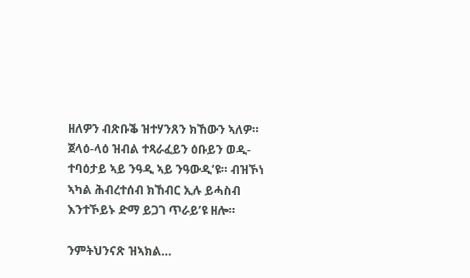ዘለዎን ብጽቡቕ ዝተሃንጸን ክኸውን ኣለዎ። ጀላዕ-ላዕ ዝብል ተጻራፈይን ዕቡይን ወዲ-ተባዕታይ ኣይ ንዓዲ ኣይ ንዓውዲ’ዩ። ብዝኾነ ኣካል ሕብረተሰብ ክኸብር ኢሉ ይሓስብ እንተኾይኑ ድማ ይጋገ ጥራይ’ዩ ዘሎ።

ንምትህንናጽ ዝኣክል…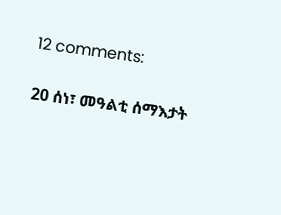12 comments:

20 ሰነ፣ መዓልቲ ሰማእታት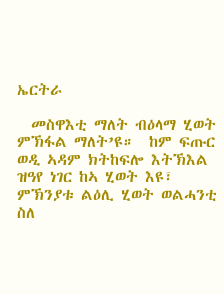ኤርትራ

  መስዋእቲ ማለት ብዕላማ ሂወት ምኽፋል ማለት’ዩ።  ከም ፍጡር ወዲ ኣዳም ክትከፍሎ እትኽእል ዝዓየ ነገር ከኣ ሂወት እዩ፣ ምኽንያቱ ልዕሊ ሂወት ወልሓንቲ ስለ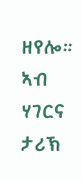ዘየሎ። ኣብ ሃገርና ታሪኽ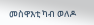መስዋእቲ ካብ ወለዶ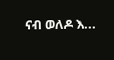ናብ ወለዶ እ...